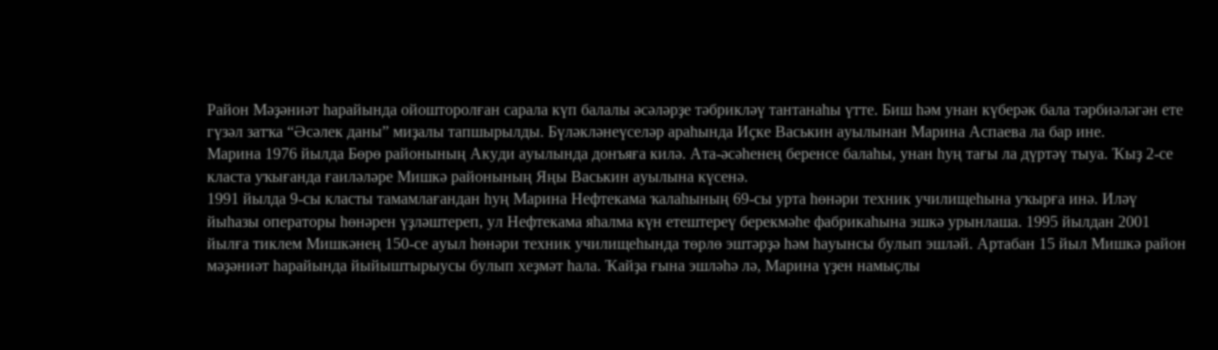Район Мәҙәниәт һарайында ойошторолған сарала күп балалы әсәләрҙе тәбрикләү тантанаһы үтте. Биш һәм унан күберәк бала тәрбиәләгән ете гүзәл затҡа “Әсәлек даны” миҙалы тапшырылды. Бүләкләнеүселәр араһында Иҫке Васькин ауылынан Марина Аспаева ла бар ине.
Марина 1976 йылда Бөрө районының Акуди ауылында донъяға килә. Ата-әсәһенең беренсе балаһы, унан һуң тағы ла дүртәү тыуа. Ҡыҙ 2-се класта уҡығанда ғаиләләре Мишкә районының Яңы Васькин ауылына күсенә.
1991 йылда 9-сы класты тамамлағандан һуң Марина Нефтекама ҡалаһының 69-сы урта һөнәри техник училищеһына уҡырға инә. Иләү йыһазы операторы һөнәрен үҙләштереп, ул Нефтекама яһалма күн етештереү берекмәһе фабрикаһына эшкә урынлаша. 1995 йылдан 2001 йылға тиклем Мишкәнең 150-се ауыл һөнәри техник училищеһында төрлө эштәрҙә һәм һауынсы булып эшләй. Артабан 15 йыл Мишкә район мәҙәниәт һарайында йыйыштырыусы булып хеҙмәт һала. Ҡайҙа ғына эшләһә лә, Марина үҙен намыҫлы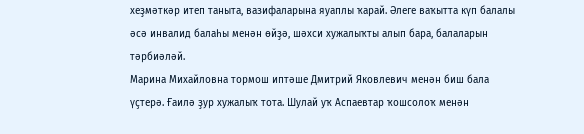хеҙмәткәр итеп таныта, вазифаларына яуаплы ҡарай. Әлеге ваҡытта күп балалы әсә инвалид балаһы менән өйҙә, шәхси хужалыҡты алып бара, балаларын тәрбиәләй.
Марина Михайловна тормош иптәше Дмитрий Яковлевич менән биш бала үҫтерә. Ғаилә ҙур хужалыҡ тота. Шулай уҡ Аспаевтар ҡошсолоҡ менән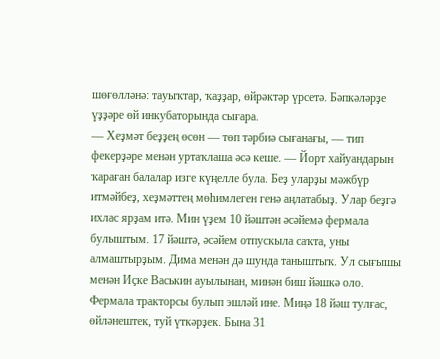шөғөлләнә: тауыҡтар, ҡаҙҙар, өйрәктәр үрсетә. Бәпкәләрҙе үҙҙәре өй инкубаторында сығара.
— Хеҙмәт беҙҙең өсөн — төп тәрбиә сығанағы, — тип фекерҙәре менән уртаҡлаша әсә кеше. — Йорт хайуандарын ҡараған балалар изге күңелле була. Беҙ уларҙы мәжбүр итмәйбеҙ, хеҙмәттең мөһимлеген генә аңлатабыҙ. Улар беҙгә ихлас ярҙам итә. Мин үҙем 10 йәштән әсәйемә фермала булыштым. 17 йәштә, әсәйем отпускыла саҡта, уны алмаштырҙым. Дима менән дә шунда таныштыҡ. Ул сығышы менән Иҫке Васькин ауылынан, минән биш йәшкә оло. Фермала тракторсы булып эшләй ине. Миңә 18 йәш тулғас, өйләнештек, туй үткәрҙек. Бына 31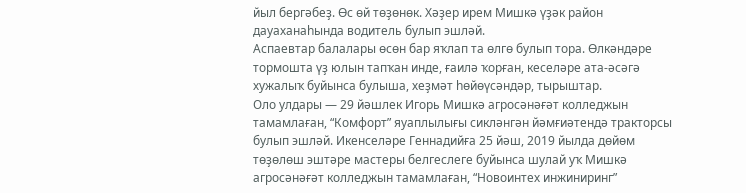йыл бергәбеҙ. Өс өй төҙөнөк. Хәҙер ирем Мишкә үҙәк район дауаханаһында водитель булып эшләй.
Аспаевтар балалары өсөн бар яҡлап та өлгө булып тора. Өлкәндәре тормошта үҙ юлын тапҡан инде, ғаилә ҡорған, кеселәре ата-әсәгә хужалыҡ буйынса булыша, хеҙмәт һөйөүсәндәр, тырыштар.
Оло улдары — 29 йәшлек Игорь Мишкә агросәнәғәт колледжын тамамлаған, “Комфорт” яуаплылығы сикләнгән йәмғиәтендә тракторсы булып эшләй. Икенселәре Геннадийға 25 йәш, 2019 йылда дөйөм төҙөлөш эштәре мастеры белгеслеге буйынса шулай уҡ Мишкә агросәнәғәт колледжын тамамлаған, “Новоинтех инжиниринг”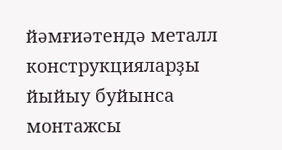йәмғиәтендә металл конструкцияларҙы йыйыу буйынса монтажсы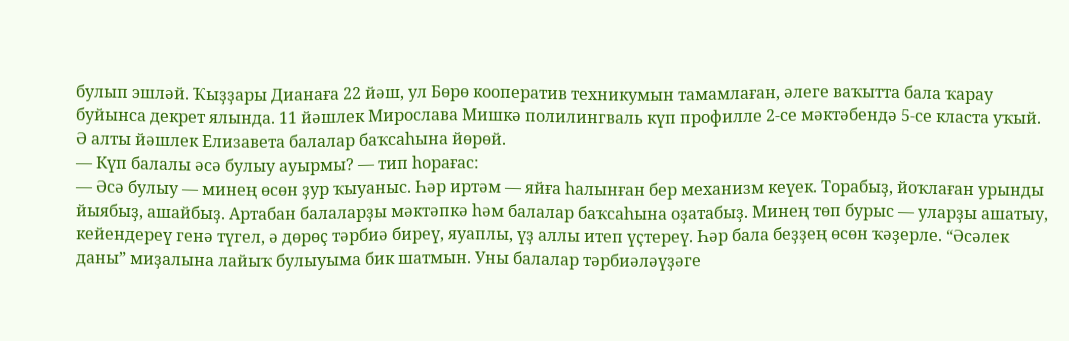булып эшләй. Ҡыҙҙары Дианаға 22 йәш, ул Бөрө кооператив техникумын тамамлаған, әлеге ваҡытта бала ҡарау буйынса декрет ялында. 11 йәшлек Мирослава Мишкә полилингваль күп профилле 2-се мәктәбендә 5-се класта уҡый. Ә алты йәшлек Елизавета балалар баҡсаһына йөрөй.
— Күп балалы әсә булыу ауырмы? — тип һорағас:
— Әсә булыу — минең өсөн ҙур ҡыуаныс. Һәр иртәм — яйға һалынған бер механизм кеүек. Торабыҙ, йоҡлаған урынды йыябыҙ, ашайбыҙ. Артабан балаларҙы мәктәпкә һәм балалар баҡсаһына оҙатабыҙ. Минең төп бурыс — уларҙы ашатыу, кейендереү генә түгел, ә дөрөҫ тәрбиә биреү, яуаплы, үҙ аллы итеп үҫтереү. Һәр бала беҙҙең өсөн ҡәҙерле. “Әсәлек даны” миҙалына лайыҡ булыуыма бик шатмын. Уны балалар тәрбиәләүҙәге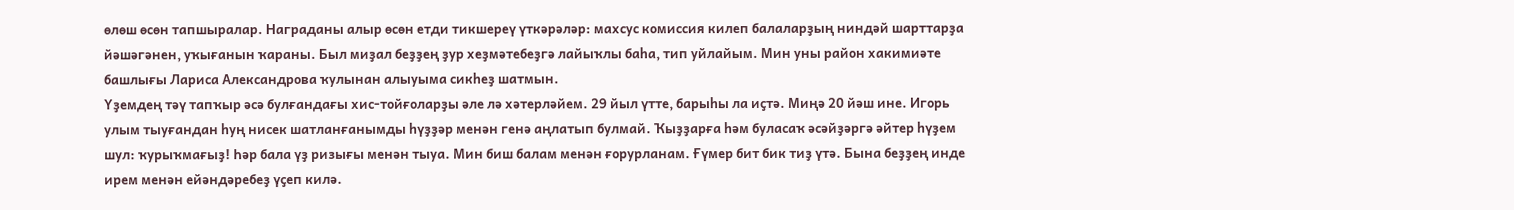өлөш өсөн тапшыралар. Награданы алыр өсөн етди тикшереү үткәрәләр: махсус комиссия килеп балаларҙың ниндәй шарттарҙа йәшәгәнен, уҡығанын ҡараны. Был миҙал беҙҙең ҙур хеҙмәтебеҙгә лайыҡлы баһа, тип уйлайым. Мин уны район хакимиәте башлығы Лариса Александрова ҡулынан алыуыма сикһеҙ шатмын.
Үҙемдең тәү тапҡыр әсә булғандағы хис-тойғоларҙы әле лә хәтерләйем. 29 йыл үтте, барыһы ла иҫтә. Миңә 20 йәш ине. Игорь улым тыуғандан һуң нисек шатланғанымды һүҙҙәр менән генә аңлатып булмай. Ҡыҙҙарға һәм буласаҡ әсәйҙәргә әйтер һүҙем шул: ҡурыҡмағыҙ! Һәр бала үҙ ризығы менән тыуа. Мин биш балам менән ғорурланам. Ғүмер бит бик тиҙ үтә. Бына беҙҙең инде ирем менән ейәндәребеҙ үҫеп килә.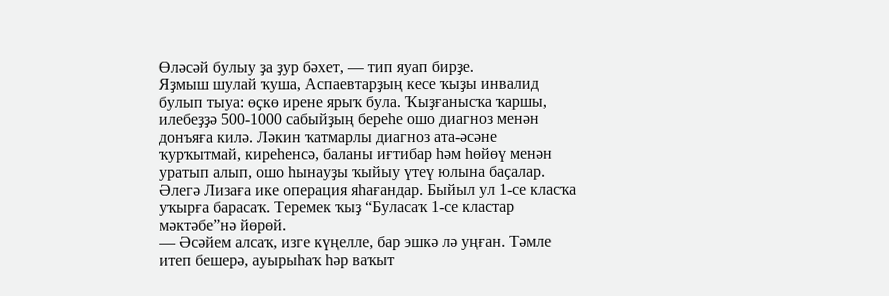Өләсәй булыу ҙа ҙур бәхет, — тип яуап бирҙе.
Яҙмыш шулай ҡуша, Аспаевтарҙың кесе ҡыҙы инвалид булып тыуа: өҫкө ирене ярыҡ була. Ҡыҙғанысҡа ҡаршы, илебеҙҙә 500-1000 сабыйҙың береһе ошо диагноз менән донъяға килә. Ләкин ҡатмарлы диагноз ата-әсәне ҡурҡытмай, киреһенсә, баланы иғтибар һәм һөйөү менән уратып алып, ошо һынауҙы ҡыйыу үтеү юлына баҫалар. Әлегә Лизаға ике операция яһағандар. Быйыл ул 1-се класҡа уҡырға барасаҡ. Теремек ҡыҙ “Буласаҡ 1-се кластар мәктәбе”нә йөрөй.
— Әсәйем алсаҡ, изге күңелле, бар эшкә лә уңған. Тәмле итеп бешерә, ауырыһаҡ һәр ваҡыт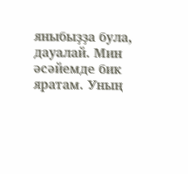яныбыҙҙа була, дауалай. Мин әсәйемде бик яратам. Уның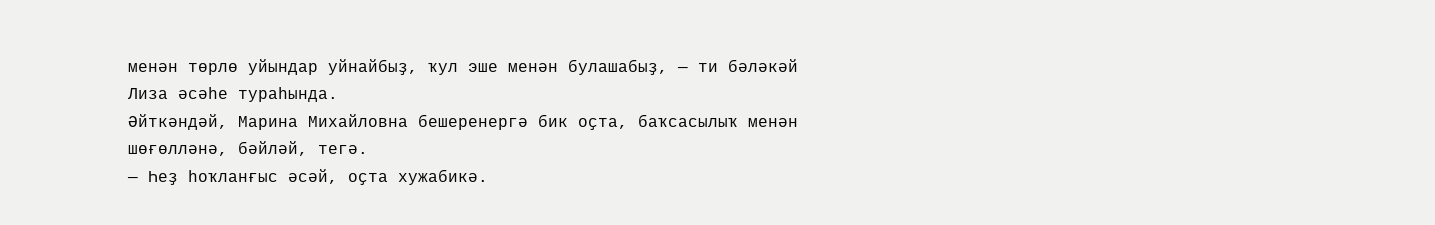менән төрлө уйындар уйнайбыҙ, ҡул эше менән булашабыҙ, — ти бәләкәй Лиза әсәһе тураһында.
Әйткәндәй, Марина Михайловна бешеренергә бик оҫта, баҡсасылыҡ менән шөғөлләнә, бәйләй, тегә.
— Һеҙ һоҡланғыс әсәй, оҫта хужабикә.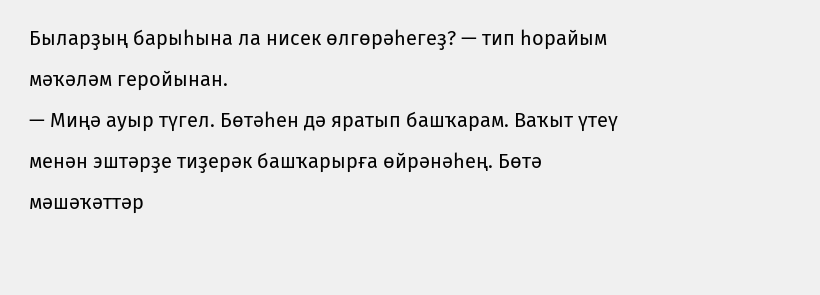Быларҙың барыһына ла нисек өлгөрәһегеҙ? — тип һорайым мәҡәләм геройынан.
— Миңә ауыр түгел. Бөтәһен дә яратып башҡарам. Ваҡыт үтеү менән эштәрҙе тиҙерәк башҡарырға өйрәнәһең. Бөтә мәшәҡәттәр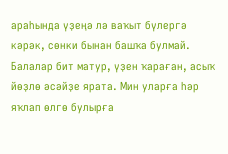араһында үҙеңә лә ваҡыт бүлергә кәрәк, сөнки бынан башҡа булмай. Балалар бит матур, үҙен ҡараған, асыҡ йөҙлө әсәйҙе ярата. Мин уларға һәр яҡлап өлгө булырға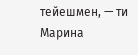тейешмен, — ти Марина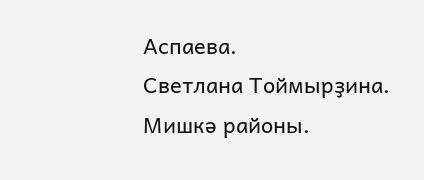Аспаева.
Светлана Тоймырҙина.
Мишкә районы.